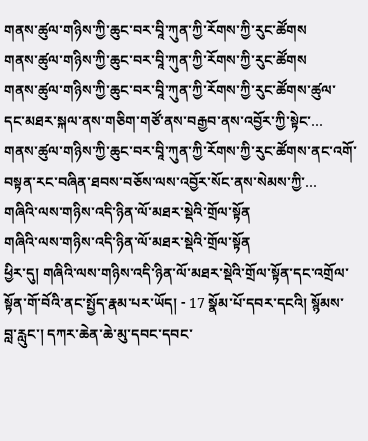གནས་ཚུལ་གཉིས་ཀྱི་ཆུང་བར་བཱི་ཀུན་ཀྱི་རོགས་ཀྱི་རུང་ཚོགས
གནས་ཚུལ་གཉིས་ཀྱི་ཆུང་བར་བཱི་ཀུན་ཀྱི་རོགས་ཀྱི་རུང་ཚོགས
གནས་ཚུལ་གཉིས་ཀྱི་ཆུང་བར་བཱི་ཀུན་ཀྱི་རོགས་ཀྱི་རུང་ཚོགས་ཚུལ་དང་མཐར་སྐལ་ནས་གཅིག་གཙོ་ནས་བརྒྱབ་ནས་འབྱོར་ཀྱི་སྟེང་…
གནས་ཚུལ་གཉིས་ཀྱི་ཆུང་བར་བཱི་ཀུན་ཀྱི་རོགས་ཀྱི་རུང་ཚོགས་ནང་འགོ་བསྟན་རང་བཞིན་ཐབས་བཅོས་ལས་འབྱོར་སོང་ནས་སེམས་ཀྱི་…
གཞིའི་ལས་གཉིས་འདི་ཉིན་ལོ་མཐར་སྡེའི་གྲོལ་སྟོན
གཞིའི་ལས་གཉིས་འདི་ཉིན་ལོ་མཐར་སྡེའི་གྲོལ་སྟོན
ཕྱིར་དུ། གཞིའི་ལས་གཉིས་འདི་ཉིན་ལོ་མཐར་སྡེའི་གྲོལ་སྟོན་དང་འགྲོལ་སྟོན་གོ་བོའི་ནང་སྤྱོད་རྣམ་པར་ཡོད། - 17 སྣོམ་པོ་དབར་དངའི། སྙོམས་བླ་རླུང་། དཀར་ཆེན་ཆེ་མུ་དབང་དབང་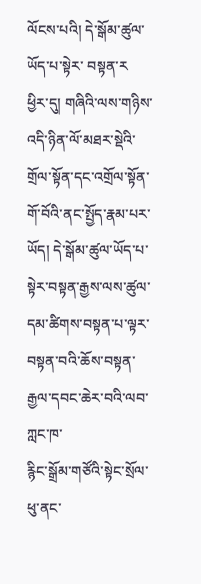ལོངས་པའི། དེ་སྒོམ་ཚུལ་ཡོད་པ་སྟེར་ བསྟན་ར
ཕྱིར་དུ། གཞིའི་ལས་གཉིས་འདི་ཉིན་ལོ་མཐར་སྡེའི་གྲོལ་སྟོན་དང་འགྲོལ་སྟོན་གོ་བོའི་ནང་སྤྱོད་རྣམ་པར་ཡོད། དེ་སྒོམ་ཚུལ་ཡོད་པ་སྟེར་བསྟན་རྒྱས་ལས་ཚུལ་དམ་ཚིགས་བསྟན་པ་ལྟར་བསྟན་བའི་ཆོས་བསྟན་རྒྱལ་དབང་ཆེར་བའི་ལབ་ཀླང་ཁ་
རྙིང་སྒྲོམ་གཙོའི་སྟེང་སྲོལ་ཕུ་ནང་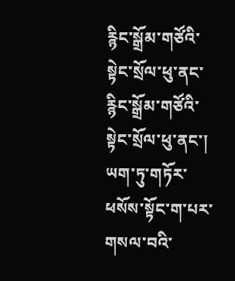རྙིང་སྒྲོམ་གཙོའི་སྟེང་སྲོལ་ཕུ་ནང་
རྙིང་སྒྲོམ་གཙོའི་སྟེང་སྲོལ་ཕུ་ནང་། ཡག་ཏུ་གཏོར་ཕསོས་སྟོང་ག་པར་གསལ་བའི་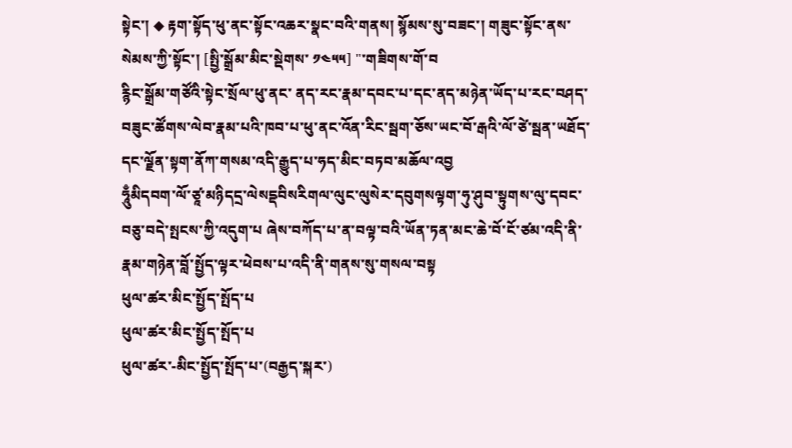སྟེང་། ◆ རྟག་སྟོད་ཕུ་ནང་སྟོང་འཆར་སྣང་བའི་གནས། སྙོམས་སུ་བཟང་། གཟུང་སྟོང་ནས་སེམས་ཀྱི་སྟོང་། [སྤྱི་སྒྲོམ་མིང་སྡེགས་ ༡༤༥༥] "་གཟིགས་གོ་བ
རྙིང་སྒྲོམ་གཙོའི་སྟེང་སྲོལ་ཕུ་ནང་ ནད་རང་རྣམ་དབང་པ་དང་ནད་མཉེན་ཡོད་པ་རང་བཤད་བཟུང་ཚོགས་ལེབ་རྣམ་པའི་ཁབ་པ་ཕུ་ནང་འོན་རིང་སྦག་ཅོས་ཡང་བོ་རྒའི་ལོ་ཙེ་སྦན་ཡཐོད་དང་ལྗོན་སྟག་ནོཀ་གསམ་འདི་རྒྱུད་པ་ཧད་མིང་བཏབ་མཆོལ་འབྱ
ཧཱུྃམིདབག་ལོ་ཙཱ་མཉིདདྲ་ལེསདྡབིསརིགལ་ལུང་ལུསེར་དབུགསལྟག་ཧུ་ཤུབ་སྟུགས་ལུ་དབང་བཅུ་བདེ་སྤངས་ཀྱི་འདུག་པ ཞེས་བཀོད་པ་ན་བལྟ་བའི་ཡོན་ཏན་མང་ཆེ་བོ་ངོ་ཙམ་འདི་ནི་རྣམ་གཉེན་བློ་སྤྱོད་ལྟར་ཕེབས་པ་འདི་ནི་གནས་སུ་གསལ་བསྟ
ཕུལ་ཚར་མིང་སྤྱོད་སྤོད་པ
ཕུལ་ཚར་མིང་སྤྱོད་སྤོད་པ
ཕུལ་ཚར་-མིང་སྤྱོད་སྤོད་པ་(བརྒྱད་སྐར་)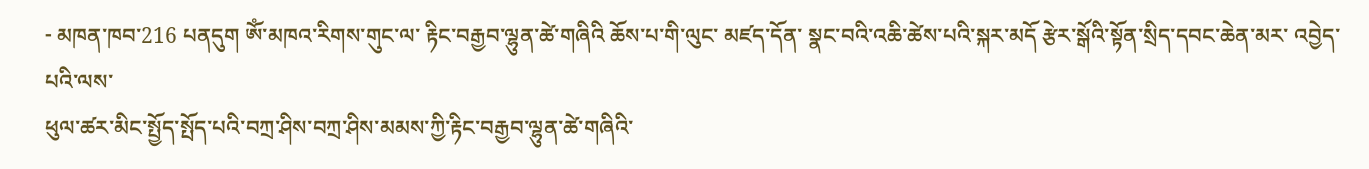- མཁན་ཁབ་216 པནདུག ཨོཾ་མཁའ་རིགས་གུང་ལ་ རྟིང་བརྒྱབ་ལྷུན་ཚེ་གཞིའི ཆོས་པ་གི་ལུང་ མཛད་དོན་ སྣང་བའི་འཆི་ཚེས་པའི་སྐར་མདོ རྩེར་སྒོའི་སྟོན་སྲིད་དབང་ཆེན་མར་ འབྱེད་པའི་ལས་
ཕུལ་ཚར་མིང་སྤྱོད་སྤོད་པའི་བཀྲ་ཤིས་བཀྲ་ཤིས་མམས་ཀྱི་རྟིང་བརྒྱབ་ལྷུན་ཚེ་གཞིའི་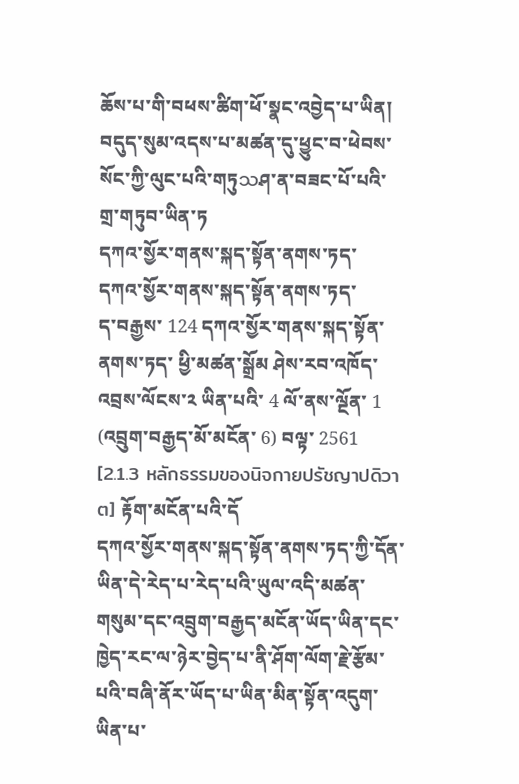ཆོས་པ་གི་བཕས་ཚིག་ཕོ་སྣང་འབྱེད་པ་ཡིན། བདུད་སུམ་འདས་པ་མཚན་དུ་ཕྱུང་བ་ཕེབས་སོང་ཀྱི་ལུང་པའི་གཏུသཤ་ན་བཟང་པོ་པའི་གྲ་གཏུབ་ཡིན་ཏ
དཀའ་སྱོར་གནས་སྐད་སྟོན་ནགས་ཏད་
དཀའ་སྱོར་གནས་སྐད་སྟོན་ནགས་ཏད་
ད་བརྒྱས་ 124 དཀའ་སྱོར་གནས་སྐད་སྟོན་ནགས་ཏད་ ཕྱི་མཚན་སྒྲོམ ཤེས་རབ་འཁོད་འབྲས་ལོངས་༢ ཡིན་པའི་ 4 ལོ་ནས་ལྔོན་ 1 (འབྲུག་བརྒྱད་མོ་མངོན་ 6) བལྟ་ 2561 [2.1.3 หลักธรรมของนิจกายปรัชญาปดิวาต] རྟོག་མངོན་པའི་དོ
དཀའ་སྱོར་གནས་སྐད་སྟོན་ནགས་ཏད་ཀྱི་དོན་ཡིན་དེ་རེད་པ་རེད་པའི་ཡུལ་འདི་མཚན་གསུམ་དང་འབྲུག་བརྒྱད་མངོན་ཡོད་ཡིན་དང་ཁྱེད་རང་ལ་ཉེར་བྱེད་པ་ནི་ཤོག་ལོག་རྗེ་རྩོམ་པའི་བཞི་ནོར་ཡོད་པ་ཡིན་མིན་སྟོན་འདུག་ཡིན་པ་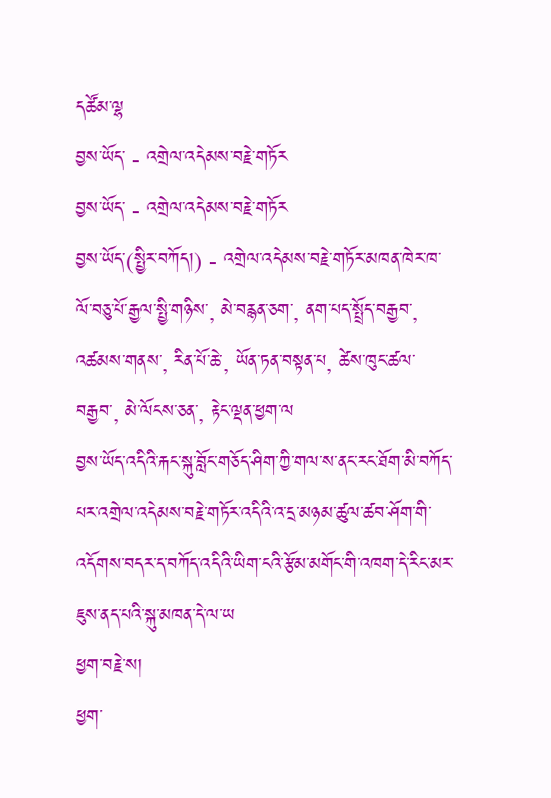དཚོམ་ལྷ
བྱས་ཡོད་ - འགྲེལ་འདེམས་བརྗེ་གཏོར
བྱས་ཡོད་ - འགྲེལ་འདེམས་བརྗེ་གཏོར
བྱས་ཡོད་(སྤྱིར་བཀོད།) - འགྲེལ་འདེམས་བརྗེ་གཏོར་མཁན་ཁེར་ཁ་ལོ་བཅུ་པོ་རྒྱལ་སྤྱི་གཉིས་, མེ་བརྙན་ཅག་, ནག་པད་སྤྲོད་བརྒྱབ་, འཚམས་གནས་, རིན་པོ་ཆེ་, ཡོན་ཏན་བསྟན་པ, ཚེས་ཁུང་ཚལ་བརྒྱབ་, མེ་ལོངས་ཅན་, རྟེང་ལྡན་ཕྱག་ལ
བྱས་ཡོད་འདིའི་རྐང་སྐུ་བློང་གཅོད་ཤིག་ཀྱི་གལ་ས་ནང་རང་ཐོག་མི་བཀོད་པར་འགྲེལ་འདེམས་བརྗེ་གཏོར་འདིའི་འ་དྲ་མཉམ་ཚུལ་ཚབ་ཤོག་གི་འདོགས་བདར་ད་བཀོད་འདིའི་ཡིག་ངའི་རྩོམ་མགོང་གི་འཁག་དེ་རིང་མར་ཇུས་ནད་པའི་སྐུ་མཁན་དེ་ལ་ཡ
ཕྱག་བརྗེ་ས།
ཕྱག་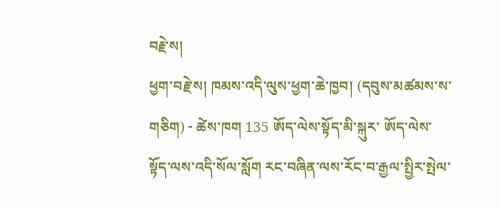བརྗེ་ས།
ཕྱག་བརྗེ་ས། ཁམས་འདི་ལུས་ཕྱག་ཆེ་ཁྱབ། (དབུས་མཚམས་ས་གཅིག) - ཚེས་ཁག 135 ཨོད་ལེས་སྟོད་མི་སྐུར་ ཨོད་ལེས་སྟོད་ལས་འདི་སོལ་སློག རང་བཞིན་ལས་རོང་བ་རྒྱལ་སྤྱིར་སྤེལ་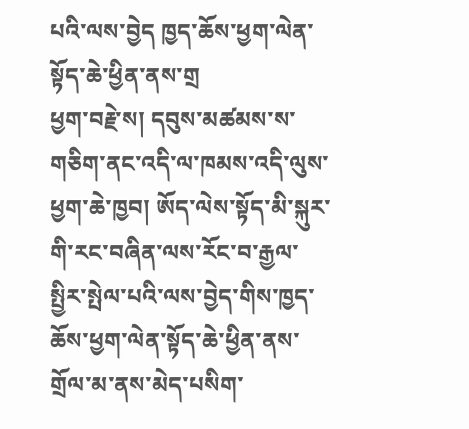པའི་ལས་བྱེད ཁྱད་ཆོས་ཕྱག་ལེན་སྟོད་ཆེ་ཕྱིན་ནས་གྲ
ཕྱག་བརྗེ་ས། དབུས་མཚམས་ས་གཅིག་ནང་འདི་ལ་ཁམས་འདི་ལུས་ཕྱག་ཆེ་ཁྱབ། ཨོད་ལེས་སྟོད་མི་སྐུར་གི་རང་བཞིན་ལས་རོང་བ་རྒྱལ་སྤྱིར་སྤེལ་པའི་ལས་བྱེད་གིས་ཁྱད་ཆོས་ཕྱག་ལེན་སྟོད་ཆེ་ཕྱིན་ནས་གྲོལ་མ་ནས་མེད་པསིག་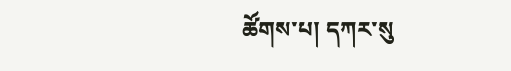ཚོགས་པ། དཀར་སུ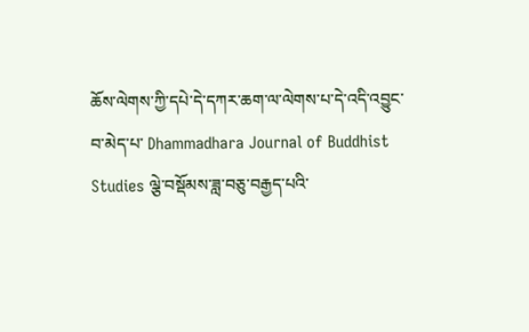ཆོས་ལེགས་ཀྱི་དཔེ་དེ་དཀར་ཆག་ལ་ལེགས་པ་དེ་འདི་འབྱུང་བ་མེད་པ་ Dhammadhara Journal of Buddhist Studies ལྕེ་བསྡོམས་ཟླ་བཅུ་བརྒྱད་པའི་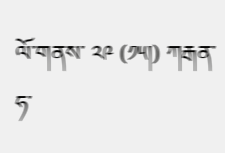ལོ་གནས་ ༢༩ (༡༥།) ཀརྒན་ཧ་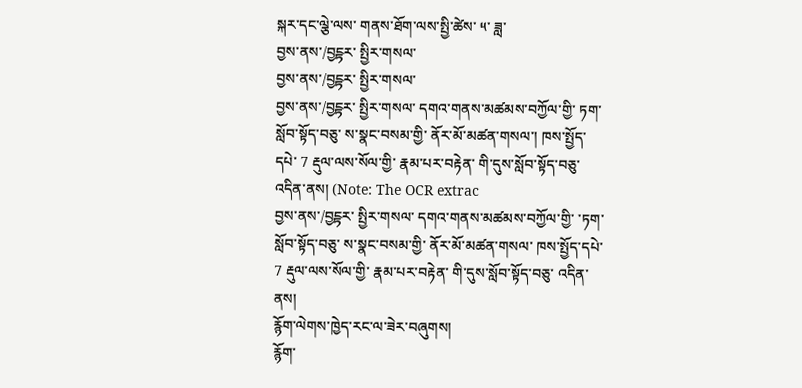སྐར་དང་ལྕེ་ལས་ གནས་ཐོག་ལས་སྤྱི་ཚེས་ ༥་ ཟླ་
བྱས་ནས་/བྱངྟར་ སྤྱིར་གསལ་
བྱས་ནས་/བྱངྟར་ སྤྱིར་གསལ་
བྱས་ནས་/བྱངྟར་ སྤྱིར་གསལ་ དགའ་གནས་མཚམས་བཀྱོལ་གྱི་ ཏག་སློབ་སྟོད་བཅུ་ ས་སྣང་བསམ་གྱི་ ནོར་མོ་མཚན་གསལ་། ཁས་སྤྱོད་དཔེ་ 7 རྡུལ་ལས་སོལ་གྱི་ རྣམ་པར་བརྟེན་ གི་དུས་སློབ་སྟོད་བཅུ་ འདིན་ནས། (Note: The OCR extrac
བྱས་ནས་/བྱངྟར་ སྤྱིར་གསལ་ དགའ་གནས་མཚམས་བཀྱོལ་གྱི་ ་ཏག་སློབ་སྟོད་བཅུ་ ས་སྣང་བསམ་གྱི་ ནོར་མོ་མཚན་གསལ་ ཁས་སྤྱོད་དཔེ་ 7 རྡུལ་ལས་སོལ་གྱི་ རྣམ་པར་བརྟེན་ གི་དུས་སློབ་སྟོད་བཅུ་ འདིན་ནས།
རྙོག་ལེགས་ཁྱེད་རང་ལ་ཟེར་བཞུགས།
རྙོག་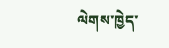ལེགས་ཁྱེད་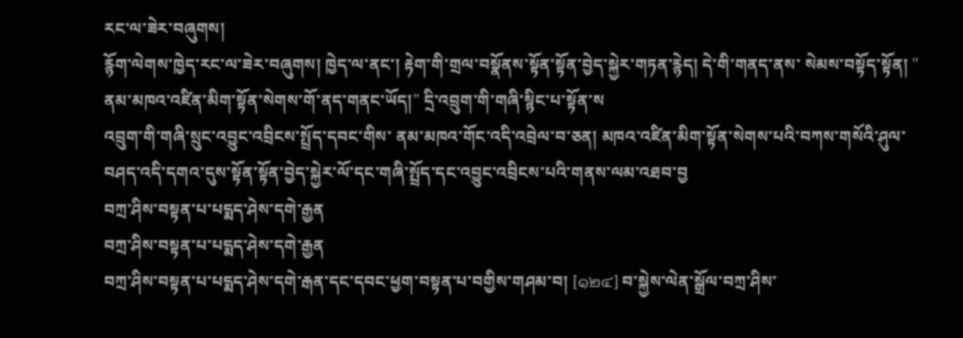རང་ལ་ཟེར་བཞུགས།
རྙོག་ལེགས་ཁྱེད་རང་ལ་ཟེར་བཞུགས། ཁྱེད་ལ་ནང་། རྟེག་གི་གྲལ་བསྣོནས་སྟོན་སྟོན་བྱེད་སྐྱེར་གཏན་རྙེད། དེ་གི་གནད་ནས་ སེམས་བསྟོད་སྟོན། " ནམ་མཁའ་འཛིན་མིག་སྟོན་སེགས་གོ་ནད་གནང་ཡོད།" དྲི་འབྲུག་གི་གཞི་སྙིང་པ་སྟོན་ས
འབྲུག་གི་གཞི་སྲུང་འབྱུང་འབྲིངས་སྤྲོད་དབང་གིས་ ནམ་མཁའ་གོང་འདི་འབྲེལ་བ་ཅན། མཁའ་འཛིན་མིག་སྟོན་སེགས་པའི་བཀས་གསོའི་ཤུལ་བཤད་འདི་དགའ་དུས་སྟོན་སྟོན་བྱེད་སྐྱེར་ལོ་དང་གཞི་སྤྲོད་དང་འབྱུང་འབྲིངས་པའི་གནས་ལམ་འཐབ་བྱ
བཀྲ་ཤིས་བསྟན་པ་པདྨད་ཤེས་དགེ་རྒྱན
བཀྲ་ཤིས་བསྟན་པ་པདྨད་ཤེས་དགེ་རྒྱན
བཀྲ་ཤིས་བསྟན་པ་པདྨད་ཤེས་དགེ་རྒན་དང་དབང་ཕྱག་བསྟན་པ་བགྱིས་གཤམ་བ། [๑๒๔] བ་སྐྱེས་ལེན་སྒྲོལ་བཀྲ་ཤིས་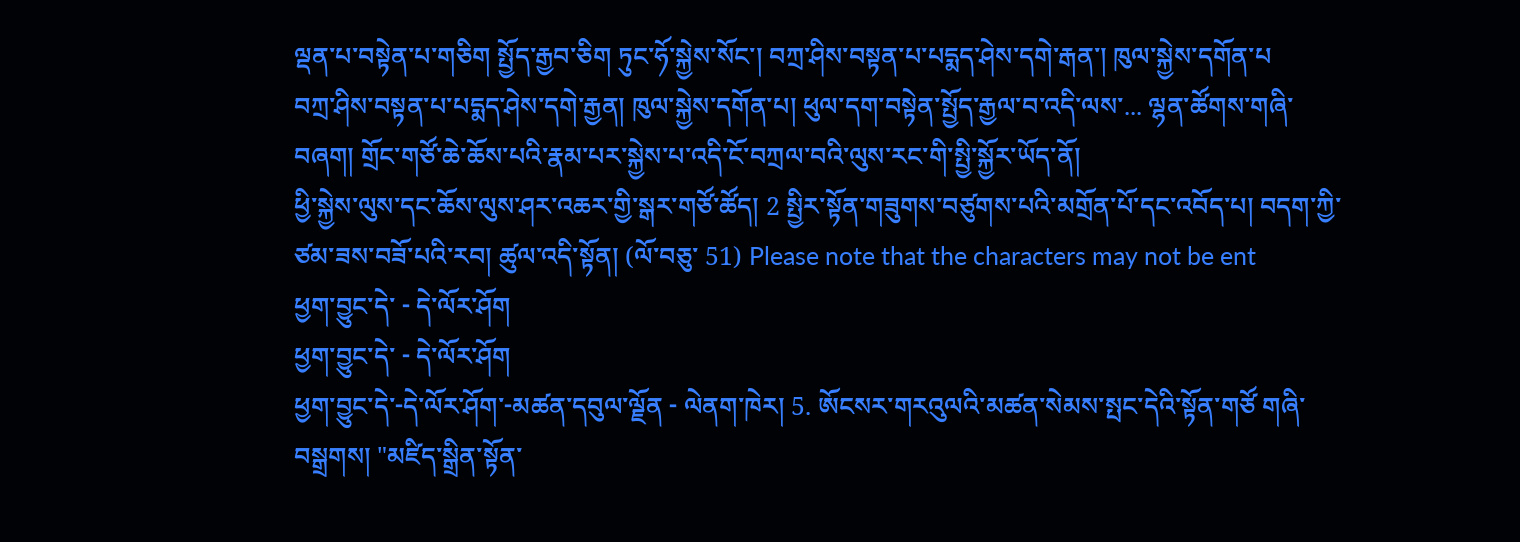ལྡན་པ་བསྟེན་པ་གཅིག སྤྱོད་རྒྱབ་ཅིག ཏུང་ཧོ་སྐྱེས་སོང་། བཀྲ་ཤིས་བསྟན་པ་པདྨད་ཤེས་དགེ་རྒན་། ཁུལ་སྐྱེས་དགོན་པ
བཀྲ་ཤིས་བསྟན་པ་པདྨད་ཤེས་དགེ་རྒྱན། ཁུལ་སྐྱེས་དགོན་པ། ཕུལ་དག་བསྟེན་སྤྱོད་རྒྱལ་བ་འདི་ལས་... ལྷན་ཚོགས་གཞི་བཞག། གྲོང་གཙོ་ཆེ་ཆོས་པའི་རྣམ་པར་སྐྱེས་པ་འདི་ངོ་བཀྲལ་བའི་ལུས་རང་གི་སྤྱི་སྐྱོར་ཡོད་ནོ།
ཕྱི་སྐྱེས་ལུས་དང་ཆོས་ལུས་ཤར་འཆར་གྱི་སྒར་གཙོ་ཚོད། 2 སྤྱིར་སྟོན་གཟུགས་བཙུགས་པའི་མགྲོན་པོ་དང་འབོད་པ། བདག་ཀྱི་ཙམ་ཟས་བཟོ་པའི་རབ། ཚུལ་འདི་སྟོན། (ལོ་བཅུ་ 51) Please note that the characters may not be ent
ཕྱག་བྱུང་དེ་ - དེ་ལོར་ཤོག
ཕྱག་བྱུང་དེ་ - དེ་ལོར་ཤོག
ཕྱག་བྱུང་དེ་-དེ་ལོར་ཤོག་-མཚན་དབུལ་ལྗོན - ལེནག་ཁེར། 5. ཨོངསར་གརའུལའི་མཚན་སེམས་སྤང་དེའི་སྟོན་གཙོ གཞི་བསྒྲགས། "མཛིད་སྒྲིན་སྟོན་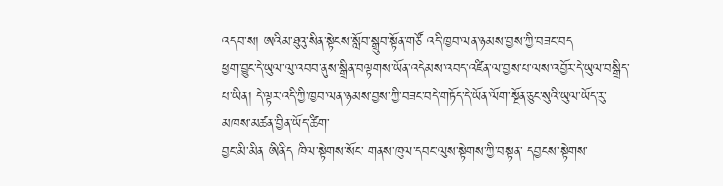འདབ་ས། ཨའིམ་ཐུའུ་སིན་སྟེངས་སློབ་སྒྲུབ་སྟོན་གཙོ འདི་ཁྱབ་ལན་ཉམས་བྱས་ཀྱི་བཟང་བད
ཕྱག་བྱུང་དེ་ཡུལ་ལུ་འབབ་ནུས་སྒྲིན་བལྟགས་ཡོན་འདེམས་འབད་འཛིན་ལ་བྱས་པ་ལས་འབྱོར་དེ་ཡུལ་བསྒྲིད་པ་ཡིན། དེ་ལྟར་འདི་ཀྱི་ཁྱབ་ལན་ཉམས་བྱས་ཀྱི་བཟང་བདེ་གཏོད་དེ་ཡོན་ལོག་སྔོན་ཅུང་སུའི་ཡུལ་ཡོད་རུ་མཁས་མཚན་བྱིན་ཡོད་ཚིག་
བྱང་མི་མིན ཨིནིད ཁིལ་སྟེགས་སོང་ གནས་ཁུལ་དབང་ལུས་སྟེགས་ཀྱི་བསྟན་ དབྱངས་སྟེགས་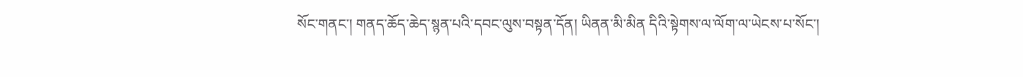སོང་གནང་། གནད་ཆོད་ཆེད་སྙན་པའི་དབང་ལུས་བསྟན་དོན། ཡིནན་མི་མིན དིའི་སྟེགས་ལ་ལོག་ལ་ཡེངས་པ་སོང་།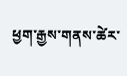ཕྱག་རྒྱས་གནས་ཚེར་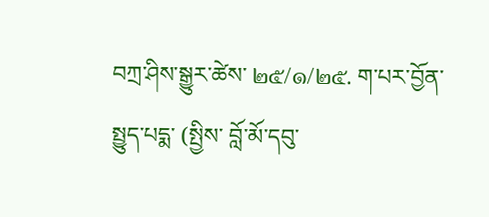བཀྲ་ཤིས་སྒྱུར་ཚེས་ ๒๕/๑/๒๕. ག་པར་བྱོན་ སྤྱུད་པདྨ་ (སྤྱིས་ བློ་མོ་དབུ་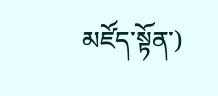མཛོད་སྟོན་)